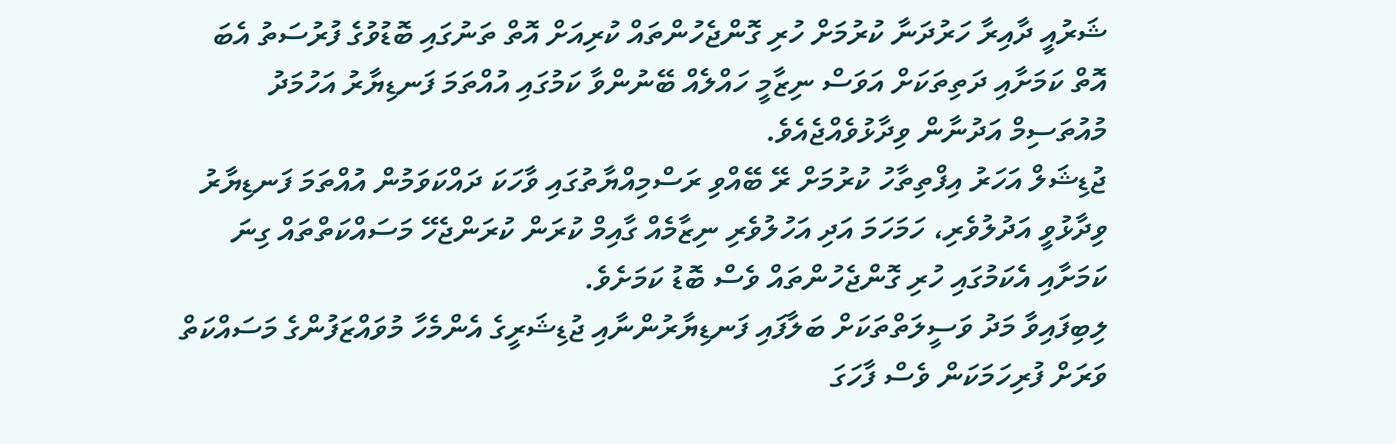ޝަރުއީ ދާއިރާ ހަރުދަނާ ކުރުމަށް ހުރި ގޮންޖެހުންތައް ކުރިއަށް އޮތް ތަނުގައި ބޮޑުވުގެ ފުރުސަތު އެބަ އޮތް ކަމަށާއި ދަތިތަކަށް އަވަސް ނިޒާމީ ހައްލެއް ބޭނުންވާ ކަމުގައި އުއްތަމަ ފަނޑިޔާރު އަހުމަދު މުއުތަސިމް އަދުނާން ވިދާޅުވެއްޖެއެވެ.
ޖުޑިޝަލް އަހަރު އިފްތިތާހު ކުރުމަށް ރޭ ބޭއްވި ރަސްމިއްޔާތުގައި ވާހަކަ ދައްކަވަމުން އުއްތަމަ ފަނޑިޔާރު ވިދާޅުވީ އަދުލުވެރި، ހަމަހަމަ އަދި އަހުލުވެރި ނިޒާމެއް ގާއިމް ކުރަން ކުރަންޖެހޭ މަސައްކަތްތައް ގިނަ ކަމަށާއި އެކަމުގައި ހުރި ގޮންޖެހުންތައް ވެސް ބޮޑު ކަމަށެވެ.
ލިބިފައިވާ މަދު ވަސީލަތްތަކަށް ބަލާފައި ފަނޑިޔާރުންނާއި ޖުޑިޝަރީގެ އެންމެހާ މުވައްޒަފުންގެ މަސައްކަތް ވަރަށް ފުރިހަމަކަން ވެސް ފާހަގަ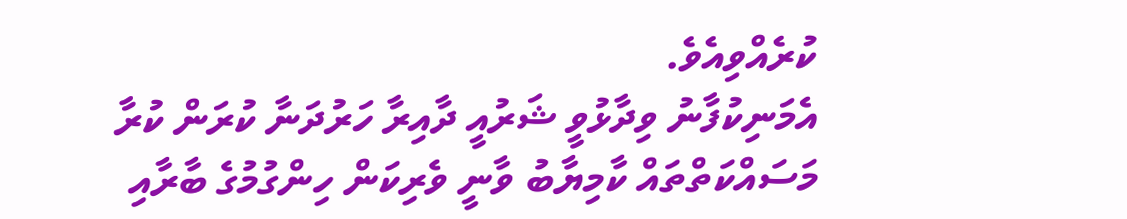ކުރެއްވިއެވެ.
އެމަނިކުފާނު ވިދާޅުވީ ޝަރުއީ ދާއިރާ ހަރުދަނާ ކުރަން ކުރާ މަސައްކަތްތައް ކާމިޔާބު ވާނީ ވެރިކަން ހިންގުމުގެ ބާރާއި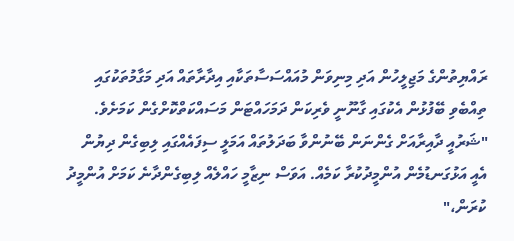ރައްޔިތުންގެ މަޖިލީހުން އަދި މިނިވަން މުއައްސަސާތަކާއި އިދާރާތައް އަދި މަގާމުތަކުގައި ތިއްބެވި ބޭފުޅުން އެކުގައި ގާނޫނީ ވެރިކަން ދަމަހައްޓަން މަސައްކަތްކޮށްގެން ކަމަށެވެ.
"ޝަރުއީ ދާއިރާއަށް ގެންނަން ބޭނުންވާ ބަދަލުތައް އަމަލީ ސިފައެއްގައި ލިބިގެން ދިޔުން އެއީ އަޅުގަނޑުމެން އުންމީދުކުރާ ކަމެއް. އަވަސް ނިޒާމީ ހައްލެއް ލިބިގެންދާނެ ކަމަށް އުންމީދު ކުރަން،"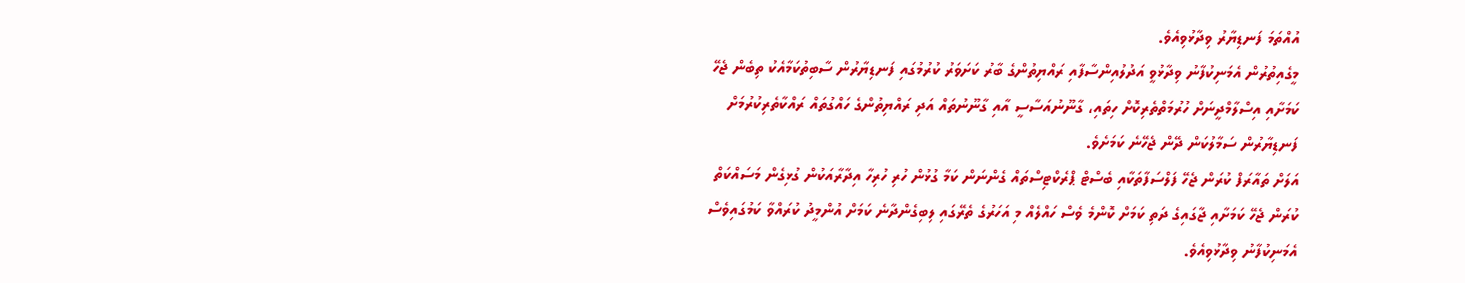އުއްތަމަ ފަނޑިޔާރު ވިދާޅުވިއެވެ.
މީގެއިތުރުން އެމަނިކުފާނު ވިދާޅުވީ އަދުލުއިންސާފާއި ރައްޔިތުންގެ ބާރު ކަށަވަރު ކުރުމުގައި ފަނޑިޔާރުން ސާބިތުކަމާއެކު ތިބެން ޖެހޭ ކަމަށާއި އިސްލާމްދީނަށް ހުރުމަތްތެރިކޮށް ހިތައި، ގާނޫނުއަސާސީ އާއި ގާނޫނުތައް އަދި ރައްޔިތުންގެ ހައްގުތައް ރައްކާތެރިކުރުމަށް ފަނޑިޔާރުން ސަމާލުކަން ދޭން ޖެހޭނެ ކަމަށެވެ.
އަލަށް ތައާރަފް ކުރަން ޖެހޭ ފަލްސަފާތަކާއި ބެސްޓް ޕްރެކްޓިސްތައް ގެންނަން ކަމާ ގުޅުން ހުރި ހުރިހާ އިދާރާއަކުން ގުޅިގެން މަސައްކަތް ކުރަން ޖެހޭ ކަމަށާއި ޖާގައިގެ ދަތި ކަމަށް ކޮންމެ ވެސް ހައްލެއް މި އަހަރުގެ ތެރޭގައި ލިބިގެންދާނެ ކަމަށް އުންމީދު ކުރައްވާ ކަމުގައިވެސް އެމަނިކުފާނު ވިދާޅުވިއެވެ.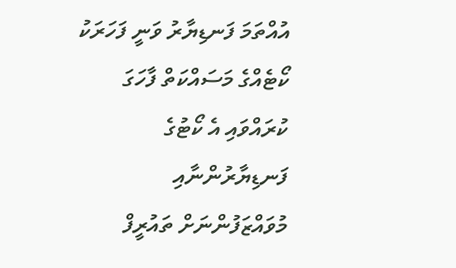އުއްތަމަ ފަނޑިޔާރު ވަނީ ފަހަރަކު ކޯޓެއްގެ މަސައްކަތް ފާހަގަ ކުރައްވައި އެ ކޯޓުގެ ފަނޑިޔާރުންނާއި މުވައްޒަފުންނަށް ތައުރީފް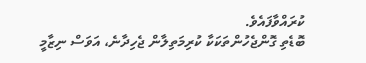ކުރައްވާފައެވެ.
ބޮޑެތި ގޮންޖެހުންތަކަކާ ކުރިމަތިލާން ޖެހިދާނެ، އަވަސް ނިޒާމީ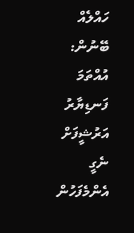ހައްލެއް ބޭނުން: އުއްތަމަ ފަނޑިޔާރު
އަރުޝީފަށް ނެގީ
އެންމެފަހުން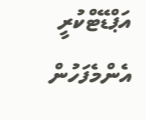އަޕްޑޭޓްކުރީ
އެންމެފަހުން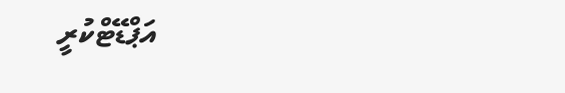އަޕްޑޭޓްކުރީ